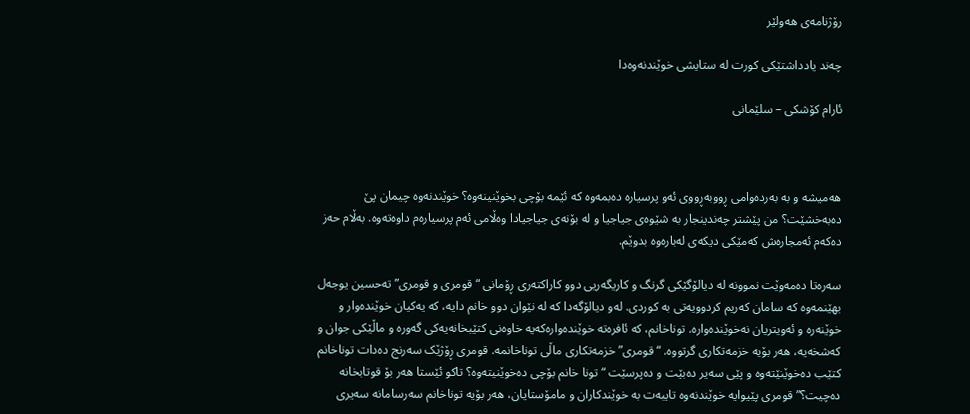رۆژنامەی ھەولێر

چەند یادداشتێکی کورت لە ستایشی خوێندنەوەدا

ئارام كۆشكی – سلێمانی



هەمیشە و بە بەردەوامی ڕووبەڕووی ئەو پرسیارە دەبمەوە کە ئێمە بۆچی بخوێنینەوە؟ خوێندنەوە چیمان پێ دەبەخشێت؟ من پێشتر چەندینجار بە شێوەی جیاجیا و لە بۆنەی جیاجیادا وەڵامی ئەم پرسیارەم داوەتەوە. بەڵام حەز دەکەم ئەمجارەش کەمێکی دیکەی لەبارەوە بدوێم.

سەرەتا دەمەوێت نموونە لە دیالۆگێکی گرنگ و کاریگەریی دوو کاراکتەری ڕۆمانی “قومری و قومری” تەحسین یوجەل بهێنمەوە کە سامان کەریم کردوویەتی بە کوردی. لەو دیالۆگەدا کە لە نێوان دوو خانم دایە، کە یەکیان خوێندەوار و خوێنەرە و ئەویتریان نەخوێندەوارە. توناخانم، کە ئافرەتە خوێندەوارەکەیە خاوەنی کتێبخانەیەکی گەورە و ماڵێکی جوان و کەشخەیە، هەر بۆیە خزمەتکاری گرتووە. “قومری” خزمەتکاری ماڵی توناخانمە. قومری ڕۆژێک سەرنج دەدات توناخانم کتێب دەخوێنێتەوە و پێی سەیر دەبێت و دەپرسێت “تونا خانم بۆچی دەخوێنیتەوە؟ تاکو ئێستا هەر بۆ قوتابخانە دەچیت؟” قومری پێیوایە خوێندنەوە تایبەت بە خوێندکاران و مامۆستایان، هەر بۆیە توناخانم سەرسامانە سەیری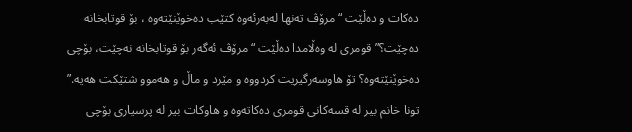دەکات و دەڵێت “مرۆڤ تەنها لەبەرئەوە کتێب دەخوێنێتەوە ، بۆ قوتابخانە دەچێت؟” قومری لە وەڵامدا دەڵێت “مرۆڤ ئەگەر بۆ قوتابخانە نەچێت، بۆچی دەخوێنێتەوە؟ تۆ هاوسەرگیریت کردووە و مێرد و ماڵ و هەموو شتێکت هەیە.” تونا خانم بیر لە قسەکانی قومری دەکاتەوە و هاوکات بیر لە پرسیاری بۆچی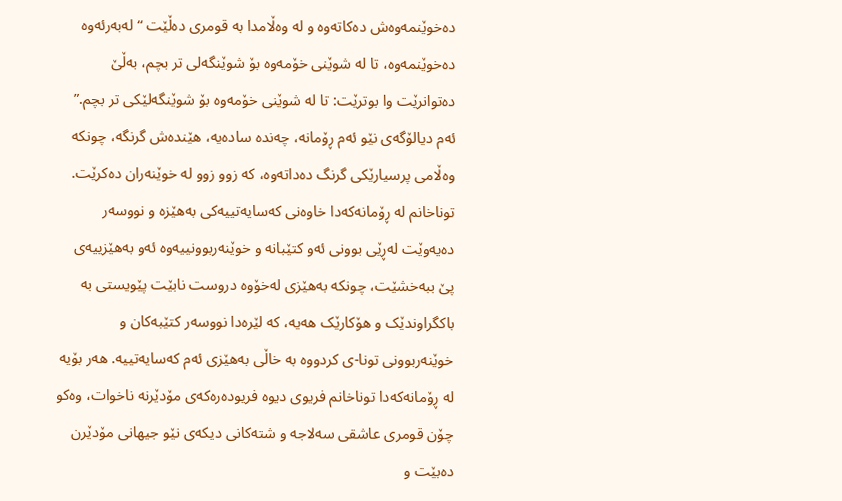دەخوێنمەوەش دەکاتەوە و لە وەڵامدا بە قومری دەڵێت “لەبەرئەوە دەخوێنمەوە، تا لە شوێنی خۆمەوە بۆ شوێنگەلی تر بچم، بەڵێ دەتوانرێت وا بوترێت: تا لە شوێنی خۆمەوە بۆ شوێنگەلێکی تر بچم.”
ئەم دیالۆگەی نێو ئەم ڕۆمانە، چەندە سادەیە، هێندەش گرنگە، چونکە وەڵامی پرسیارێکی گرنگ دەداتەوە، کە زوو زوو لە خوێنەران دەکرێت. توناخانم لە ڕۆمانەکەدا خاوەنی کەسایەتییەکی بەهێزە و نووسەر دەیەوێت لەڕێی بوونی ئەو کتێبانە و خوێنەربوونییەوە ئەو بەهێزییەی پێ ببەخشێت، چونکە بەهێزی لەخۆوە دروست نابێت پێویستی بە باکگراوندێک و هۆکارێک هەیە، کە لێرەدا نووسەر کتێبەکان و خوێنەربوونی تونا-ی کردووە بە خاڵی بەهێزی ئەم کەسایەتییە. هەر بۆیە لە ڕۆمانەکەدا توناخانم فریوی دیوە فریودەرەکەی مۆدێرنە ناخوات، وەکو چۆن قومری عاشقی سەلاجە و شتەکانی دیکەی نێو جیهانی مۆدێرن دەبێت و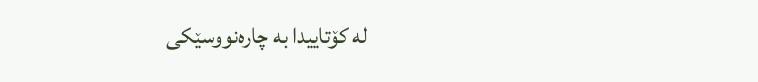لە کۆتاییدا بە چارەنووسێکی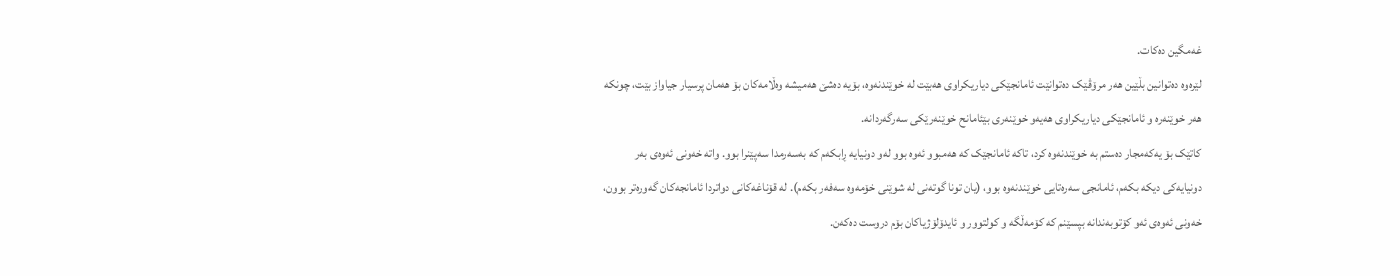غەمگین دەکات.
لێرەوە دەتوانین بڵێین هەر مرۆڤێک دەتوانێت ئامانجێکی دیاریکراوی هەبێت لە خوێندنەوە، بۆیە دەشێ هەمیشە وەڵامەکان بۆ هەمان پرسیار جیاواز بێت، چونکە هەر خوێنەرە و ئامانجێکی دیاریکراوی هەیەو خوێنەری بێئامانح خوێنەرێکی سەرگەردانە.
کاتێک بۆ یەکەمجار دەستم بە خوێندنەوە کرد، تاکە ئامانجێک کە هەمبوو ئەوە بوو لەو دونیایە ڕابکەم کە بەسەرمدا سەپێنرا بوو. واتە خەونی ئەوەی بەر دونیایەکی دیکە بکەم، ئامانجی سەرەتایی خوێندنەوە بوو، (یان تونا گوتەنی لە شوێنی خۆمەوە سەفەر بکەم). لە قۆناغەکانی دواتردا ئامانجەکان گەورەتر بوون، خەونی ئەوەی ئەو کۆتوبەندانە بپسێنم کە کۆمەڵگە و کولتوور و ئایدۆلۆژیاکان بۆم دروست دەکەن.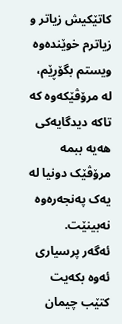کاتێکیش زیاتر و زیاترم خوێندەوە ویستم بگۆڕێم، لە مرۆڤێکەوە کە تاکە دیدگایەکی هەیە ببمە مرۆڤێک دونیا لە یەک پەنجەرەوە نەبینێت.
ئەگەر پرسیاری ئەوە بکەیت کتێب چیمان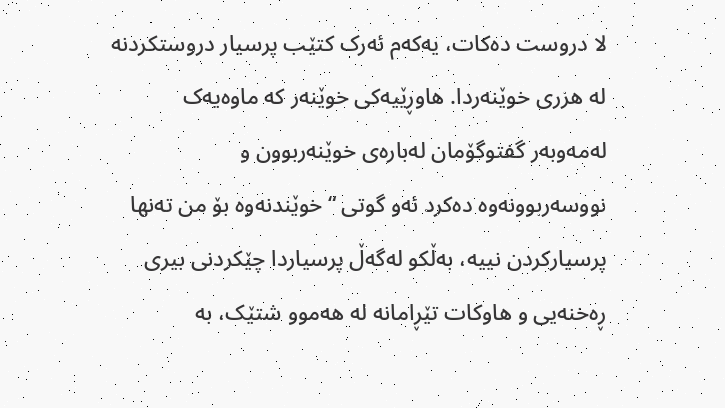لا دروست دەکات، یەکەم ئەرک کتێب پرسیار دروستکردنە لە هزری خوێنەردا. هاوڕێیەکی خوێنەر کە ماوەیەک لەمەوبەر گفتوگۆمان لەبارەی خوێنەربوون و نووسەربوونەوە دەکرد ئەو گوتی “خوێندنەوە بۆ من تەنها پرسیارکردن نییە، بەڵکو لەگەڵ پرسیاردا چێکردنی بیری ڕەخنەیی و هاوکات تێڕامانە لە هەموو شتێک، بە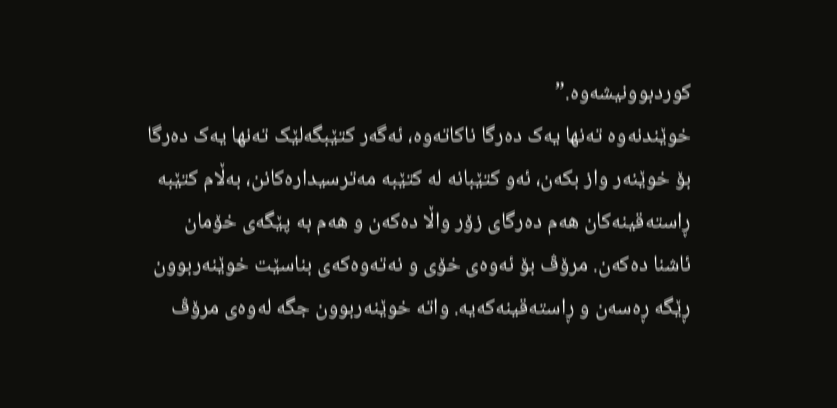کوردبوونیشەوە.”
خوێندنەوە تەنها یەک دەرگا ناکاتەوە، ئەگەر کتێبگەلێک تەنها یەک دەرگا بۆ خوێنەر واز بکەن، ئەو کتێبانە لە کتێبە مەترسیدارەکانن، بەڵام کتێبە ڕاستەقینەکان هەم دەرگای زۆر واڵا دەکەن و هەم بە پێگەی خۆمان ئاشنا دەکەن. مرۆڤ بۆ ئەوەی خۆی و نەتەوەکەی بناسێت خوێنەربوون ڕێگە ڕەسەن و ڕاستەقینەکەیە. واتە خوێنەربوون جگە لەوەی مرۆڤ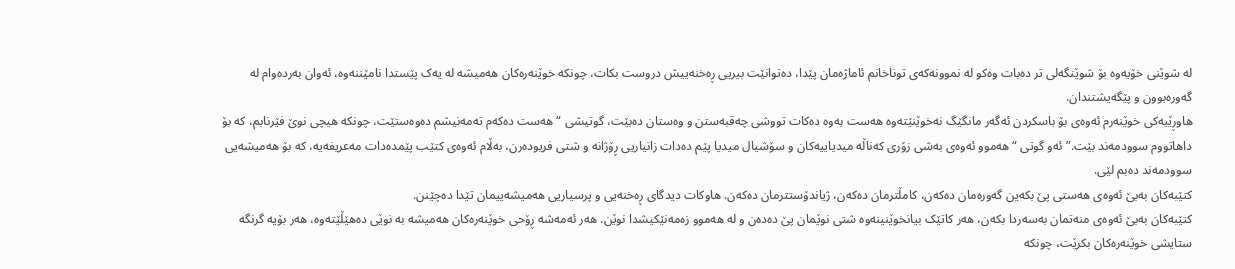لە شوێنی خۆیەوە بۆ شوێنگەلی تر دەبات وەکو لە نموونەکەی توناخانم ئاماژەمان پێدا، دەتوانێت بیریی ڕەخنەییش دروست بکات، چونکە خوێنەرەکان هەمیشە لە یەک پێستدا نامێننەوە، ئەوان بەردەوام لە گەورەبوون و پێگەیشتندان.
هاوڕێیەکی خوێنەرم ئەوەی بۆ باسکردن ئەگەر مانگێگ نەخوێنێتەوە هەست بەوە دەکات تووشی چەقبەستن و وەستان دەبێت، گوتیشی “هەست دەکەم تەمەنیشم دەوەستێت، چونکە هیچی نوێ فێرنابم، کە بۆ داهاتووم سوودمەند بێت.” ئەو گوتی “هەموو ئەوەی بەشی زۆری کەناڵە میدیاییەکان و سۆشیال میدیا پێم دەدات زانیاریی ڕۆژانە و شتی فریودەرن، بەڵام ئەوەی کتێب پێمدەدات مەعریفەیە، کە بۆ هەمیشەیی سوودمەند دەبم لێی.
کتێبەکان بەبێ ئەوەی هەستی پێ بکەین گەورەمان دەکەن، کامڵترمان دەکەن، ژیاندۆستترمان دەکەن. هاوکات دیدگای ڕەخنەیی و پرسیاریی هەمیشەییمان تێدا دەچێنن.
کتێبەکان بەبێ ئەوەی منەتمان بەسەردا بکەن، هەر کاتێک بیانخوێنینەوە شتی نوێمان پێ دەدەن و لە هەموو زەمەنێکیشدا نوێن. هەر ئەمەشە ڕۆحی خوێنەرەکان هەمیشە بە نوێی دەهێڵێتەوە، هەر بۆیە گرنگە ستایشی خوێنەرەکان بکرێت، چونکە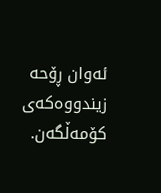ئەوان ڕۆحە زیندووەکەی کۆمەڵگەن.